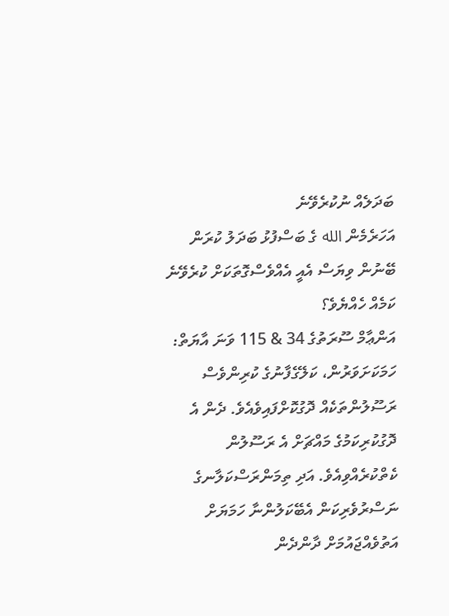ބަދަލެއް ނުކުރެވޭނެ
އަހަރެމެން الله ގެ ބަސްފުޅު ބަދަލު ކުރަން ބޭނުން ވިޔަސް އެއީ އެއްވެސްގޮތަކަށް ކުރެވޭނެ ކަމެއް ހެއްޔެވެ؟
އަންޢާމް ސޫރަތުގެ 34 & 115 ވަނަ އާޔަތް:
ހަމަކަށަވަރުން، ކަލޭގެފާނުގެ ކުރިންވެސް ރަސޫލުންތަކެއް ދޮގުކޮށްފައިވެއެވެ. ދެން އެ ދޮގުކުރިކަމުގެ މައްޗަށް އެ ރަސޫލުން ކެތްކުރެއްވިއެވެ. އަދި ތިމަންރަސްކަލާނގެ ނަސްރުވެރިކަން އެބޭކަލުންނާ ހަމަޔަށް އަތުވެއްޖައުމަށް ދާންދެން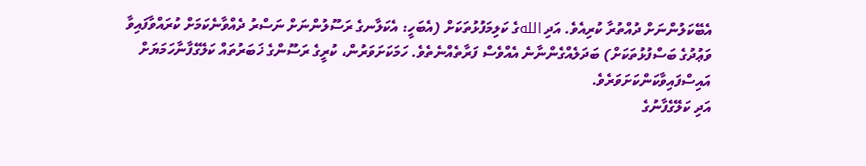އެބޭކަލުންނަށް ދުއްތުރާ ކުރިއެވެ. އަދި اللهގެ ކަލިމަފުޅުތަކަށް (އެބަހީ: އެކަލާނގެ ރަސޫލުންނަށް ނަސްރު ދެއްވާނެކަމަށް ކުރައްވާފައިވާ ވަޢުދުގެ ބަސްފުޅުތަކަށް) ބަދަލެއްގެންނާނެ އެއްވެސް ފަރާތެއްނެތެވެ. ހަމަކަށަވަރުން، ކުރީގެ ރަސޫންގެ ޚަބަރުތައް ކަލޭގެފާނާހަމަޔަށް އައިސްފައިވާކަންކަށަވަރެވެ.
އަދި ކަލޭގެފާނުގެ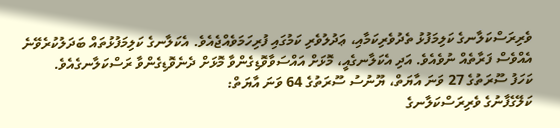ވެރިރަސްކަލާނގެ ކަލިމަފުޅު ތެދުވެރިކަމާއި، ޢަދުލުވެރި ކަމުގައި ފުރިހަމަވެއްޖެއެވެ. އެކަލާނގެ ކަލިމަފުޅުތައް ބަދަލުކުރެވޭނެ އެއްވެސް ފަރާތެއް ނުވެއެވެ. އަދި އެކަލާނގެއީ، މޮޅަށް އައްސަވާވޮޑިގެންވާ މޮޅަށް ދެނެވޮޑިގެންވާ ރަސްކަލާނގެއެވެ.
ކަހަފު ސޫރަތުގެ 27 ވަނަ އާޔަތް، ޔޫނުސު ސޫރަތުގެ 64 ވަނަ އާޔަތް:
ކަލޭގެފާނުގެ ވެރިރަސްކަލާނގެ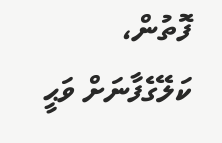ފޮތުން، ކަލޭގެފާނަށް ވަޙީ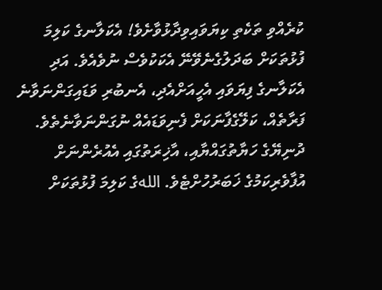ކުރެއްވި ތަކެތި ކިޔަވައިވިދާޅުވާށެވެ! އެކަލާނގެ ކަލިމަ ފުޅުތަކަށް ބަދަލުގެނެވޭނޭ އެކަކުވެސް ނުވެއެވެ. އަދި އެކަލާނގެ ފިޔަވައި އެހީއަށްއެދި، އެނބުރި ވަޑައިގަންނަވާނެ ފަރާތެއް، ކަލޭގެފާނަކަށް ފެނިވަޑައެއް ނުގަންނަވާނެތެވެ.
ދުނިޔޭގެ ހަޔާތުގައްޔާއި، އާޚިރަތުގައި އެއުރެންނަށް އުފާވެރިކަމުގެ ޚަބަރުހުށްޓެވެ. اللهގެ ކަލިމަ ފުޅުތަކަށް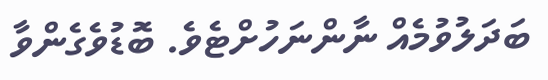ބަދަލުވުމެއް ނާންނަހުށްޓެވެ. ބޮޑުވެގެންވާ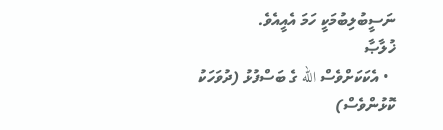ނަސީބުލިބުމަކީ ހަމަ އެއީއެވެ.
ޚުލާޞާ
  • އެކަކަށްވެސް الله ގެ ބަސްފުޅު (ދުވަހަކު ކޮޅުންވެސް)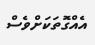އެއްގޮތަކަށްވެސް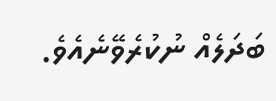ބަދަލެއް ނުކުރެވޭނެއެވެ.